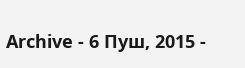Archive - 6 Пуш, 2015 -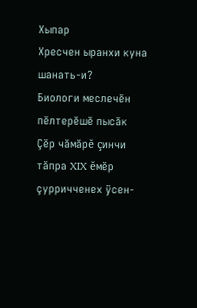Хыпар
Хресчен ыранхи куна шанать-и?
Биологи меслечĕн пĕлтерĕшĕ пысăк
Çĕр чăмăрĕ çинчи тăпра XIX ĕмĕр çурричченех ÿсен-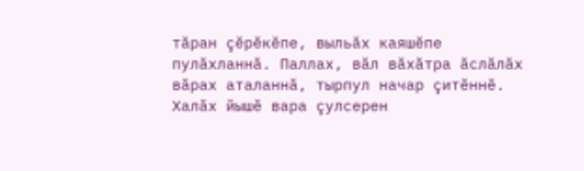тăран çĕрĕкĕпе, выльăх каяшĕпе пулăхланнă. Паллах, вăл вăхăтра ăслăлăх вăрах аталаннă, тырпул начар çитĕннĕ. Халăх йышĕ вара çулсерен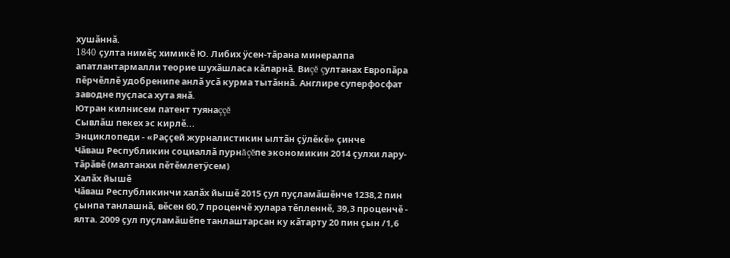хушăннă.
1840 çулта нимĕç химикĕ Ю. Либих ÿсен-тăрана минералпа апатлантармалли теорие шухăшласа кăларнă. Виçĕ çултанах Европăра пĕрчĕллĕ удобренипе анлă усă курма тытăннă. Англире суперфосфат заводне пуçласа хута янă.
Ютран килнисем патент туянаççĕ
Сывлăш пекех эс кирлĕ...
Энциклопеди - «Раççей журналистикин ылтăн çÿлĕкĕ» çинче
Чăваш Республикин социаллă пурнăçĕпе экономикин 2014 çулхи лару-тăрăвĕ (малтанхи пĕтĕмлетÿсем)
Халăх йышĕ
Чăваш Республикинчи халăх йышĕ 2015 çул пуçламăшĕнче 1238,2 пин çынпа танлашнă, вĕсен 60,7 проценчĕ хулара тĕпленнĕ, 39,3 проценчĕ - ялта. 2009 çул пуçламăшĕпе танлаштарсан ку кăтарту 20 пин çын /1,6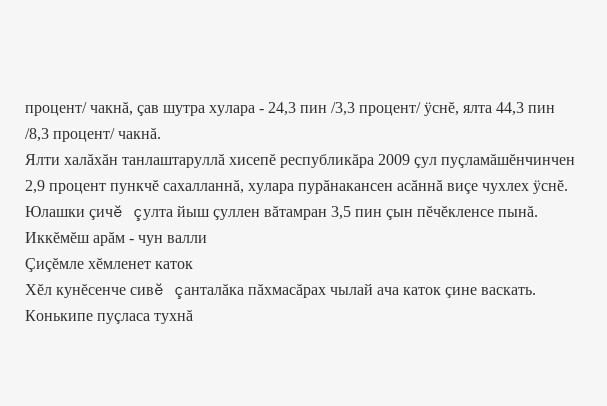процент/ чакнă, çав шутра хулара - 24,3 пин /3,3 процент/ ÿснĕ, ялта 44,3 пин /8,3 процент/ чакнă.
Ялти халăхăн танлаштаруллă хисепĕ республикăра 2009 çул пуçламăшĕнчинчен 2,9 процент пункчĕ сахалланнă, хулара пурăнакансен асăннă виçе чухлех ÿснĕ. Юлашки çичĕ çулта йыш çуллен вăтамран 3,5 пин çын пĕчĕкленсе пынă.
Иккĕмĕш арăм - чун валли
Çиçĕмле хĕмленет каток
Хĕл кунĕсенче сивĕ çанталăка пăхмасăрах чылай ача каток çине васкать. Конькипе пуçласа тухнă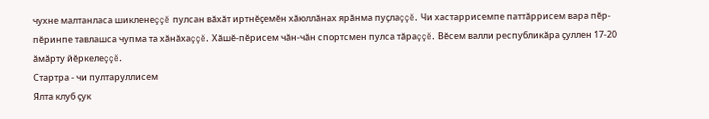чухне малтанласа шикленеççĕ пулсан вăхăт иртнĕçемĕн хăюллăнах ярăнма пуçлаççĕ. Чи хастаррисемпе паттăррисем вара пĕр-пĕринпе тавлашса чупма та хăнăхаççĕ. Хăшĕ-пĕрисем чăн-чăн спортсмен пулса тăраççĕ. Вĕсем валли республикăра çуллен 17-20 ăмăрту йĕркелеççĕ.
Стартра - чи пултаруллисем
Ялта клуб çук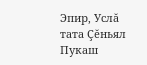Эпир, Услă тата Çĕньял Пукаш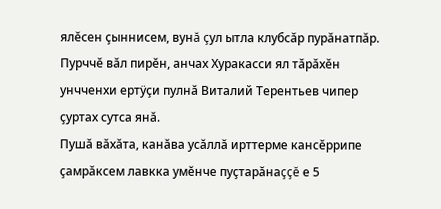ялĕсен çыннисем, вунă çул ытла клубсăр пурăнатпăр. Пурччĕ вăл пирĕн, анчах Хуракасси ял тăрăхĕн унчченхи ертÿçи пулнă Виталий Терентьев чипер çуртах сутса янă.
Пушă вăхăта, канăва усăллă ирттерме кансĕррипе çамрăксем лавкка умĕнче пуçтарăнаççĕ е 5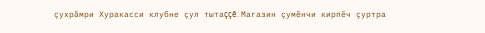çухрăмри Хуракасси клубне çул тытаççĕ. Магазин çумĕнчи кирпĕч çуртра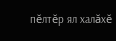пĕлтĕр ял халăхĕ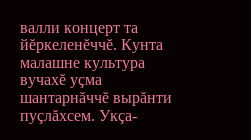валли концерт та йĕркеленĕччĕ. Кунта малашне культура вучахĕ уçма шантарнăччĕ вырăнти пуçлăхсем. Укçа-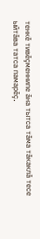тенкĕ тивĕçменнипе ăна тытса тăма тăкаклă тесе ыйтăва татса памарĕç.